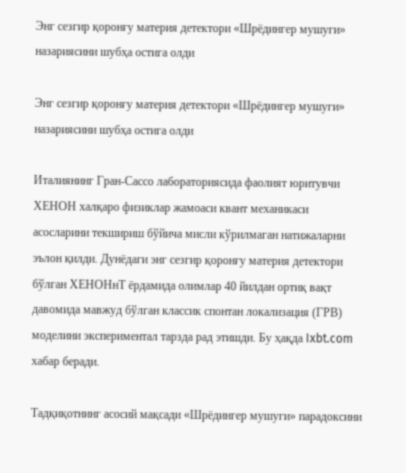Энг сезгир қоронғу материя детектори «Шрёдингер мушуги» назариясини шубҳа остига олди

Энг сезгир қоронғу материя детектори «Шрёдингер мушуги» назариясини шубҳа остига олди

Италиянинг Гран-Сассо лабораториясида фаолият юритувчи ХEНОН халқаро физиклар жамоаси квант механикаси асосларини текшириш бўйича мисли кўрилмаган натижаларни эълон қилди. Дунёдаги энг сезгир қоронғу материя детектори бўлган ХEНОНнТ ёрдамида олимлар 40 йилдан ортиқ вақт давомида мавжуд бўлган классик спонтан локализация (ГРВ) моделини экспериментал тарзда рад этишди. Бу ҳақда Ixbt.com хабар беради.

Тадқиқотнинг асосий мақсади «Шрёдингер мушуги» парадоксини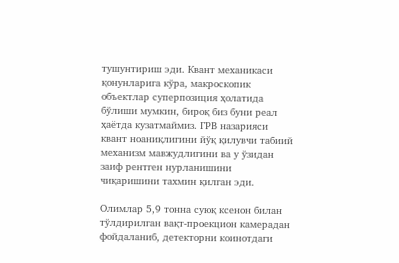тушунтириш эди. Квант механикаси қонунларига кўра, макроскопик объектлар суперпозиция ҳолатида бўлиши мумкин, бироқ биз буни реал ҳаётда кузатмаймиз. ГРВ назарияси квант ноаниқлигини йўқ қилувчи табиий механизм мавжудлигини ва у ўзидан заиф рентген нурланишини чиқаришини тахмин қилган эди.

Олимлар 5,9 тонна суюқ ксенон билан тўлдирилган вақт-проекцион камерадан фойдаланиб, детекторни коинотдаги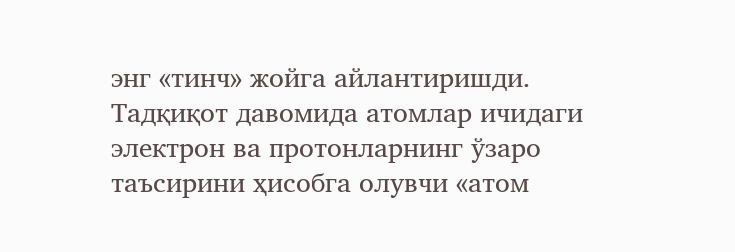энг «тинч» жойга айлантиришди. Тадқиқот давомида атомлар ичидаги электрон ва протонларнинг ўзаро таъсирини ҳисобга олувчи «атом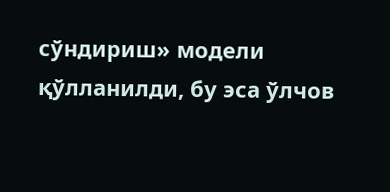сўндириш» модели қўлланилди, бу эса ўлчов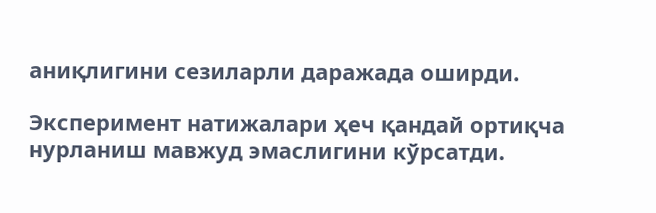аниқлигини сезиларли даражада оширди.

Эксперимент натижалари ҳеч қандай ортиқча нурланиш мавжуд эмаслигини кўрсатди.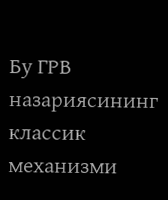Бу ГРВ назариясининг классик механизми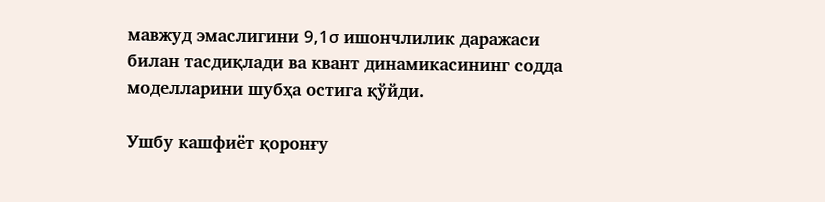мавжуд эмаслигини 9,1σ ишончлилик даражаси билан тасдиқлади ва квант динамикасининг содда моделларини шубҳа остига қўйди.

Ушбу кашфиёт қоронғу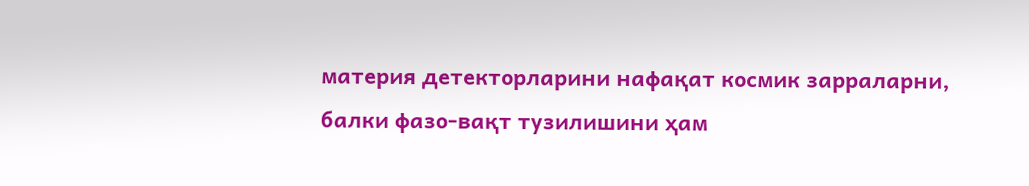материя детекторларини нафақат космик зарраларни, балки фазо-вақт тузилишини ҳам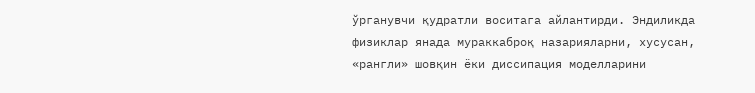ўрганувчи қудратли воситага айлантирди. Эндиликда физиклар янада мураккаброқ назарияларни, хусусан, «рангли» шовқин ёки диссипация моделларини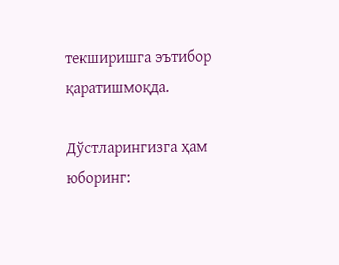текширишга эътибор қаратишмоқда.

Дўстларингизга ҳам юборинг: